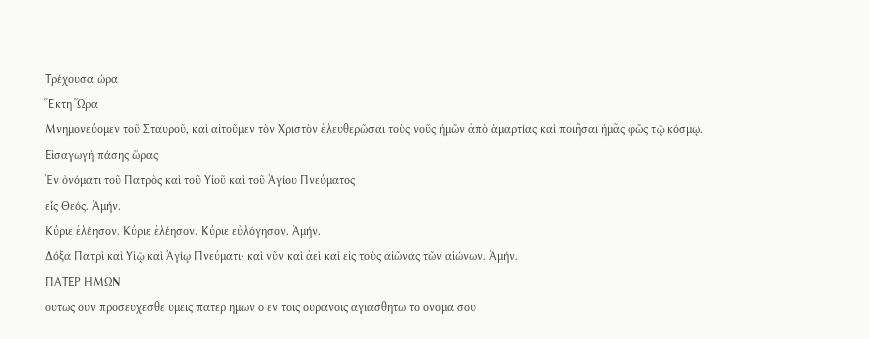Τρέχουσα ώρα
Ἕκτη Ὥρα
Μνημονεύομεν τοῦ Σταυροῦ, καὶ αἰτοῦμεν τὸν Χριστὸν ἐλευθερῶσαι τοὺς νοῦς ἡμῶν ἀπὸ ἁμαρτίας καὶ ποιῆσαι ἡμᾶς φῶς τῷ κόσμῳ.
Εἰσαγωγὴ πάσης ὥρας
Ἐν ὀνόματι τοῦ Πατρὸς καὶ τοῦ Υἱοῦ καὶ τοῦ Ἁγίου Πνεύματος
εἷς Θεός. Ἀμήν.
Κύριε ἐλέησον. Κύριε ἐλέησον. Κύριε εὐλόγησον. Ἀμήν.
Δόξα Πατρὶ καὶ Υἱῷ καὶ Ἁγίῳ Πνεύματι· καὶ νῦν καὶ ἀεὶ καὶ εἰς τοὺς αἰῶνας τῶν αἰώνων. Ἀμήν.
ΠΑΤΕΡ ΗΜΩΝ
ουτως ουν προσευχεσθε υμεις πατερ ημων ο εν τοις ουρανοις αγιασθητω το ονομα σου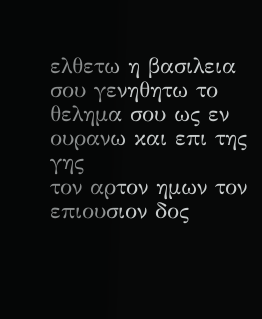ελθετω η βασιλεια σου γενηθητω το θελημα σου ως εν ουρανω και επι της γης
τον αρτον ημων τον επιουσιον δος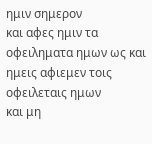ημιν σημερον
και αφες ημιν τα οφειληματα ημων ως και ημεις αφιεμεν τοις οφειλεταις ημων
και μη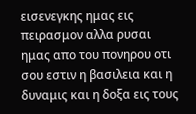εισενεγκης ημας εις πειρασμον αλλα ρυσαι ημας απο του πονηρου οτι σου εστιν η βασιλεια και η δυναμις και η δοξα εις τους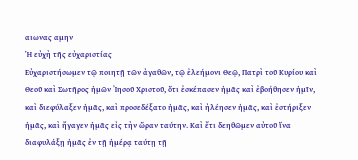αιωνας αμην
Ἡ εὐχὴ τῆς εὐχαριστίας
Εὐχαριστήσωμεν τῷ ποιητῇ τῶν ἀγαθῶν, τῷ ἐλεήμονι Θεῷ, Πατρὶ τοῦ Κυρίου καὶ Θεοῦ καὶ Σωτῆρος ἡμῶν Ἰησοῦ Χριστοῦ, ὅτι ἐσκέπασεν ἡμᾶς καὶ ἐβοήθησεν ἡμῖν, καὶ διεφύλαξεν ἡμᾶς, καὶ προσεδέξατο ἡμᾶς, καὶ ἠλέησεν ἡμᾶς, καὶ ἐστήριξεν ἡμᾶς, καὶ ἤγαγεν ἡμᾶς εἰς τὴν ὥραν ταύτην. Καὶ ἔτι δεηθῶμεν αὐτοῦ ἵνα διαφυλάξῃ ἡμᾶς ἐν τῇ ἡμέρᾳ ταύτῃ τῇ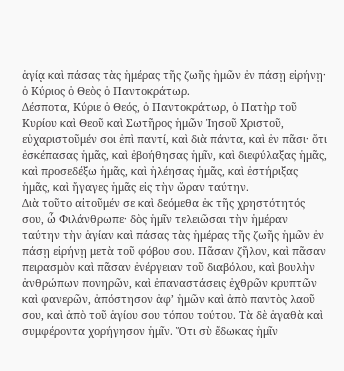ἁγίᾳ καὶ πάσας τὰς ἡμέρας τῆς ζωῆς ἡμῶν ἐν πάσῃ εἰρήνῃ· ὁ Κύριος ὁ Θεὸς ὁ Παντοκράτωρ.
Δέσποτα, Κύριε ὁ Θεός, ὁ Παντοκράτωρ, ὁ Πατὴρ τοῦ Κυρίου καὶ Θεοῦ καὶ Σωτῆρος ἡμῶν Ἰησοῦ Χριστοῦ, εὐχαριστοῦμέν σοι ἐπὶ παντί, καὶ διὰ πάντα, καὶ ἐν πᾶσι· ὅτι ἐσκέπασας ἡμᾶς, καὶ ἐβοήθησας ἡμῖν, καὶ διεφύλαξας ἡμᾶς, καὶ προσεδέξω ἡμᾶς, καὶ ἠλέησας ἡμᾶς, καὶ ἐστήριξας ἡμᾶς, καὶ ἤγαγες ἡμᾶς εἰς τὴν ὥραν ταύτην.
Διὰ τοῦτο αἰτοῦμέν σε καὶ δεόμεθα ἐκ τῆς χρηστότητός σου, ὦ Φιλάνθρωπε· δὸς ἡμῖν τελειῶσαι τὴν ἡμέραν ταύτην τὴν ἁγίαν καὶ πάσας τὰς ἡμέρας τῆς ζωῆς ἡμῶν ἐν πάσῃ εἰρήνῃ μετὰ τοῦ φόβου σου. Πᾶσαν ζῆλον, καὶ πᾶσαν πειρασμὸν καὶ πᾶσαν ἐνέργειαν τοῦ διαβόλου, καὶ βουλὴν ἀνθρώπων πονηρῶν, καὶ ἐπαναστάσεις ἐχθρῶν κρυπτῶν καὶ φανερῶν, ἀπόστησον ἀφ’ ἡμῶν καὶ ἀπὸ παντὸς λαοῦ σου, καὶ ἀπὸ τοῦ ἁγίου σου τόπου τούτου. Τὰ δὲ ἀγαθὰ καὶ συμφέροντα χορήγησον ἡμῖν. Ὅτι σὺ ἔδωκας ἡμῖν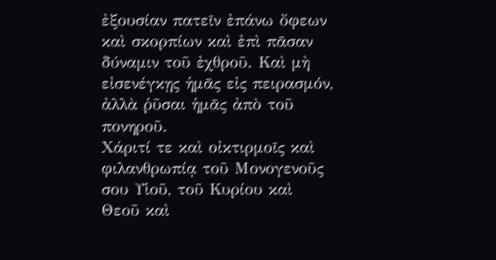ἐξουσίαν πατεῖν ἐπάνω ὄφεων καὶ σκορπίων καὶ ἐπὶ πᾶσαν δύναμιν τοῦ ἐχθροῦ. Καὶ μὴ εἰσενέγκῃς ἡμᾶς εἰς πειρασμόν, ἀλλὰ ῥῦσαι ἡμᾶς ἀπὸ τοῦ πονηροῦ.
Χάριτί τε καὶ οἰκτιρμοῖς καὶ φιλανθρωπίᾳ τοῦ Μονογενοῦς σου Υἱοῦ, τοῦ Κυρίου καὶ Θεοῦ καὶ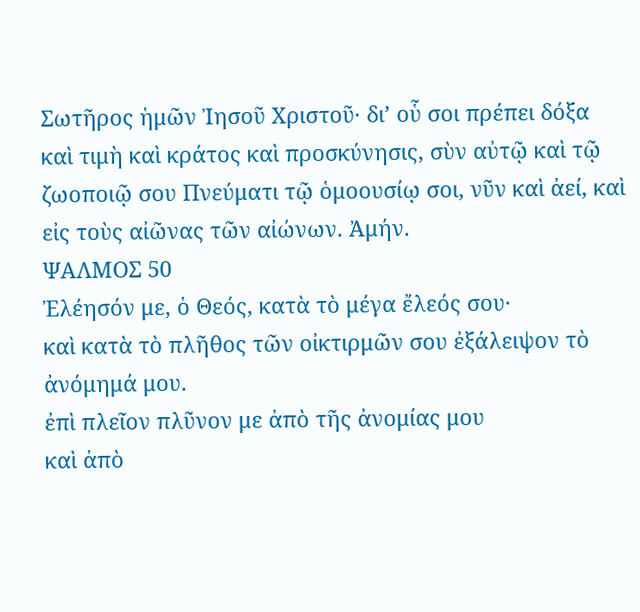Σωτῆρος ἡμῶν Ἰησοῦ Χριστοῦ· δι’ οὗ σοι πρέπει δόξα καὶ τιμὴ καὶ κράτος καὶ προσκύνησις, σὺν αὐτῷ καὶ τῷ ζωοποιῷ σου Πνεύματι τῷ ὁμοουσίῳ σοι, νῦν καὶ ἀεί, καὶ εἰς τοὺς αἰῶνας τῶν αἰώνων. Ἀμήν.
ΨΑΛΜΟΣ 50
Ἐλέησόν με, ὁ Θεός, κατὰ τὸ μέγα ἔλεός σου·
καὶ κατὰ τὸ πλῆθος τῶν οἰκτιρμῶν σου ἐξάλειψον τὸ ἀνόμημά μου.
ἐπὶ πλεῖον πλῦνον με ἀπὸ τῆς ἀνομίας μου
καὶ ἀπὸ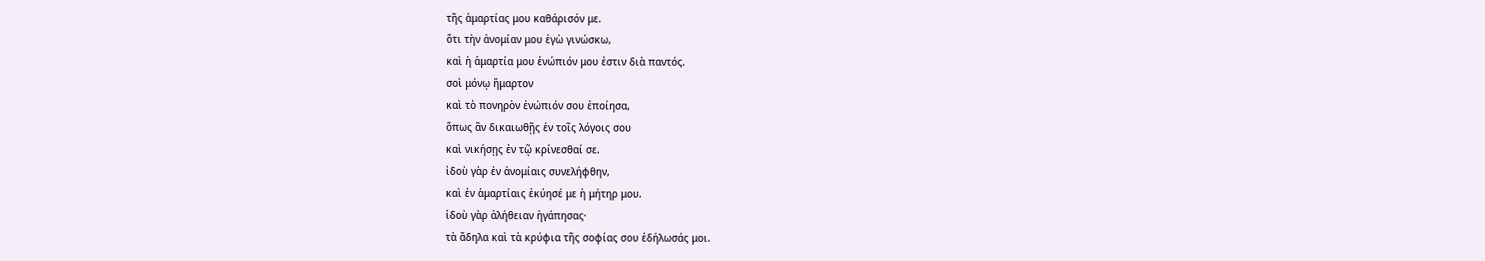τῆς ἁμαρτίας μου καθάρισόν με.
ὅτι τὴν ἀνομίαν μου ἐγὼ γινώσκω,
καὶ ἡ ἁμαρτία μου ἐνώπιόν μου ἐστιν διὰ παντός.
σοὶ μόνῳ ἥμαρτον
καὶ τὸ πονηρὸν ἐνώπιόν σου ἐποίησα,
ὅπως ἂν δικαιωθῇς ἐν τοῖς λόγοις σου
καὶ νικήσῃς ἐν τῷ κρίνεσθαί σε.
ἰδοὺ γὰρ ἐν ἀνομίαις συνελήφθην,
καὶ ἐν ἁμαρτίαις ἐκύησέ με ἡ μήτηρ μου.
ἰδοὺ γὰρ ἀλήθειαν ἠγάπησας·
τὰ ἄδηλα καὶ τὰ κρύφια τῆς σοφίας σου ἐδήλωσάς μοι.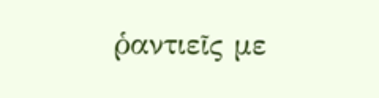ῥαντιεῖς με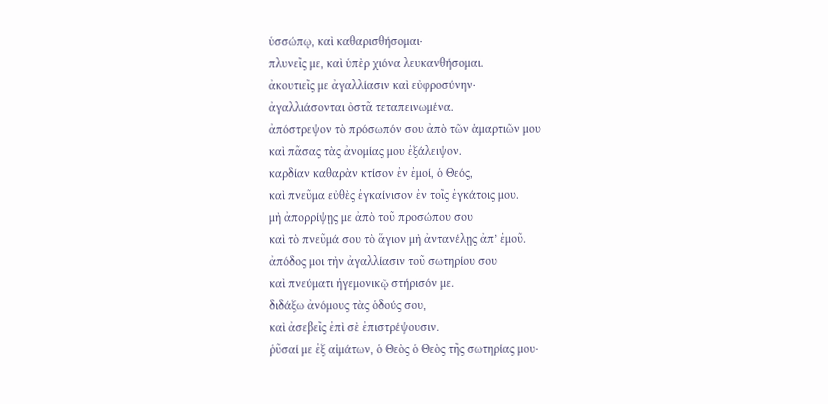ὑσσώπῳ, καὶ καθαρισθήσομαι·
πλυνεῖς με, καὶ ὑπὲρ χιόνα λευκανθήσομαι.
ἀκουτιεῖς με ἀγαλλίασιν καὶ εὐφροσύνην·
ἀγαλλιάσονται ὀστᾶ τεταπεινωμένα.
ἀπόστρεψον τὸ πρόσωπόν σου ἀπὸ τῶν ἁμαρτιῶν μου
καὶ πᾶσας τὰς ἀνομίας μου ἐξάλειψον.
καρδίαν καθαρὰν κτίσον ἐν ἐμοί, ὁ Θεός,
καὶ πνεῦμα εὐθὲς ἐγκαίνισον ἐν τοῖς ἐγκάτοις μου.
μὴ ἀπορρίψῃς με ἀπὸ τοῦ προσώπου σου
καὶ τὸ πνεῦμά σου τὸ ἅγιον μὴ ἀντανέλῃς ἀπ’ ἐμοῦ.
ἀπόδος μοι τὴν ἀγαλλίασιν τοῦ σωτηρίου σου
καὶ πνεύματι ἡγεμονικῷ στήρισόν με.
διδάξω ἀνόμους τὰς ὁδούς σου,
καὶ ἀσεβεῖς ἐπὶ σὲ ἐπιστρέψουσιν.
ῥῦσαί με ἐξ αἱμάτων, ὁ Θεὸς ὁ Θεὸς τῆς σωτηρίας μου·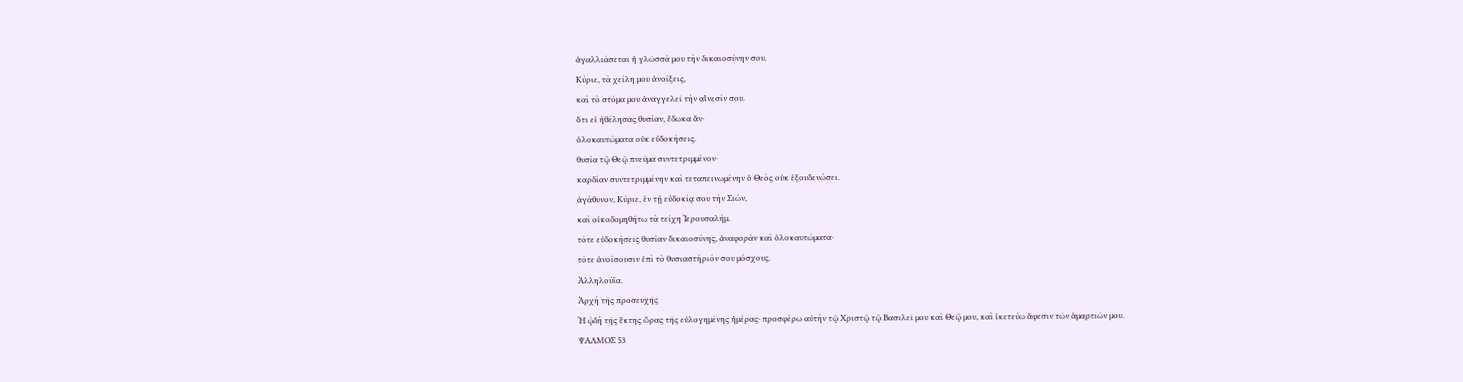ἀγαλλιάσεται ἡ γλῶσσά μου τὴν δικαιοσύνην σου.
Κύριε, τὰ χείλη μου ἀνοίξεις,
καὶ τὸ στόμα μου ἀναγγελεῖ τὴν αἴνεσίν σου.
ὅτι εἰ ἠθέλησας θυσίαν, ἔδωκα ἄν·
ὁλοκαυτώματα οὐκ εὐδοκήσεις.
θυσία τῷ Θεῷ πνεῦμα συντετριμμένον·
καρδίαν συντετριμμένην καὶ τεταπεινωμένην ὁ Θεὸς οὐκ ἐξουδενώσει.
ἀγάθυνον, Κύριε, ἐν τῇ εὐδοκίᾳ σου τὴν Σιών,
καὶ οἰκοδομηθήτω τὰ τείχη Ἰερουσαλήμ.
τότε εὐδοκήσεις θυσίαν δικαιοσύνης, ἀναφοράν καὶ ὁλοκαυτώματα·
τότε ἀνοίσουσιν ἐπὶ τὸ θυσιαστήριόν σου μόσχους.
Ἀλληλούϊα.
Ἀρχὴ τῆς προσευχῆς
Ἡ ᾠδὴ τῆς ἕκτης ὥρας τῆς εὐλογημένης ἡμέρας· προσφέρω αὐτὴν τῷ Χριστῷ τῷ Βασιλεῖ μου καὶ Θεῷ μου, καὶ ἱκετεύω ἄφεσιν τῶν ἁμαρτιῶν μου.
ΨΑΛΜΟΣ 53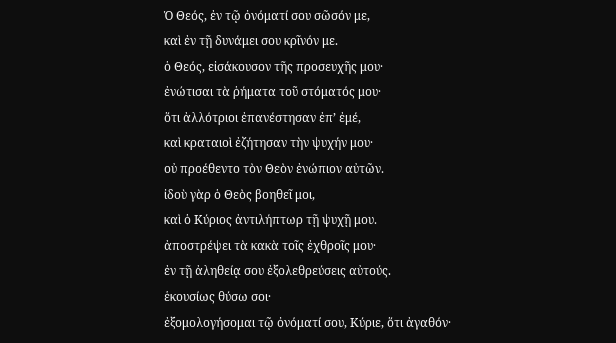Ὁ Θεός, ἐν τῷ ὀνόματί σου σῶσόν με,
καὶ ἐν τῇ δυνάμει σου κρῖνόν με.
ὁ Θεός, εἰσάκουσον τῆς προσευχῆς μου·
ἐνώτισαι τὰ ῥήματα τοῦ στόματός μου·
ὅτι ἀλλότριοι ἐπανέστησαν ἐπ’ ἐμέ,
καὶ κραταιοὶ ἐζήτησαν τὴν ψυχήν μου·
οὐ προέθεντο τὸν Θεὸν ἐνώπιον αὐτῶν.
ἰδοὺ γὰρ ὁ Θεὸς βοηθεῖ μοι,
καὶ ὁ Κύριος ἀντιλήπτωρ τῇ ψυχῇ μου.
ἀποστρέψει τὰ κακὰ τοῖς ἐχθροῖς μου·
ἐν τῇ ἀληθείᾳ σου ἐξολεθρεύσεις αὐτούς.
ἑκουσίως θύσω σοι·
ἐξομολογήσομαι τῷ ὀνόματί σου, Κύριε, ὅτι ἀγαθόν·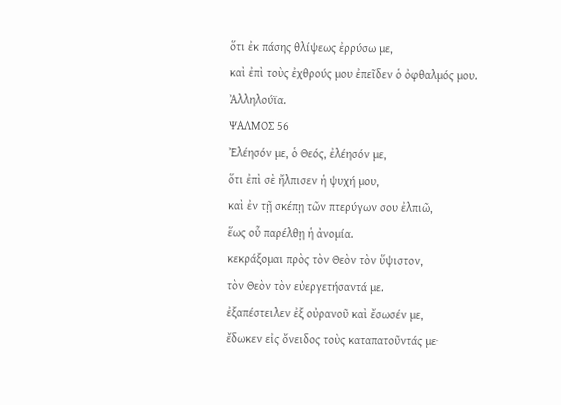ὅτι ἐκ πάσης θλίψεως ἐρρύσω με,
καὶ ἐπὶ τοὺς ἐχθρούς μου ἐπεῖδεν ὁ ὀφθαλμός μου.
Ἀλληλούϊα.
ΨΑΛΜΟΣ 56
Ἐλέησόν με, ὁ Θεός, ἐλέησόν με,
ὅτι ἐπὶ σὲ ἤλπισεν ἡ ψυχή μου,
καὶ ἐν τῇ σκέπῃ τῶν πτερύγων σου ἐλπιῶ,
ἕως οὗ παρέλθῃ ἡ ἀνομία.
κεκράξομαι πρὸς τὸν Θεὸν τὸν ὕψιστον,
τὸν Θεὸν τὸν εὐεργετήσαντά με.
ἐξαπέστειλεν ἐξ οὐρανοῦ καὶ ἔσωσέν με,
ἔδωκεν εἰς ὄνειδος τοὺς καταπατοῦντάς με·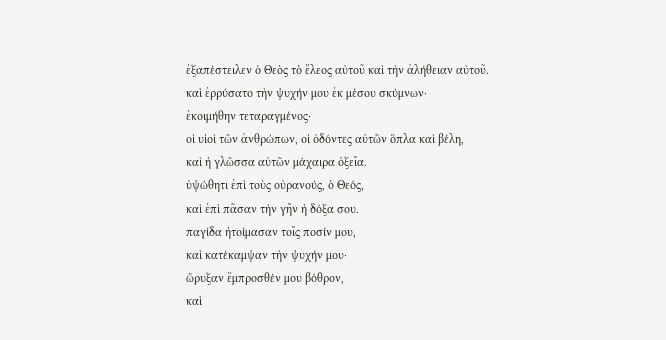ἐξαπέστειλεν ὁ Θεὸς τὸ ἔλεος αὐτοῦ καὶ τὴν ἀλήθειαν αὐτοῦ.
καὶ ἐρρύσατο τὴν ψυχήν μου ἐκ μέσου σκύμνων·
ἐκοιμήθην τεταραγμένος·
οἱ υἱοὶ τῶν ἀνθρώπων, οἱ ὀδόντες αὐτῶν ὅπλα καὶ βέλη,
καὶ ἡ γλῶσσα αὐτῶν μάχαιρα ὀξεῖα.
ὑψώθητι ἐπὶ τοὺς οὐρανούς, ὁ Θεός,
καὶ ἐπὶ πᾶσαν τὴν γῆν ἡ δόξα σου.
παγίδα ἡτοίμασαν τοῖς ποσίν μου,
καὶ κατέκαμψαν τὴν ψυχήν μου·
ὤρυξαν ἔμπροσθέν μου βόθρον,
καὶ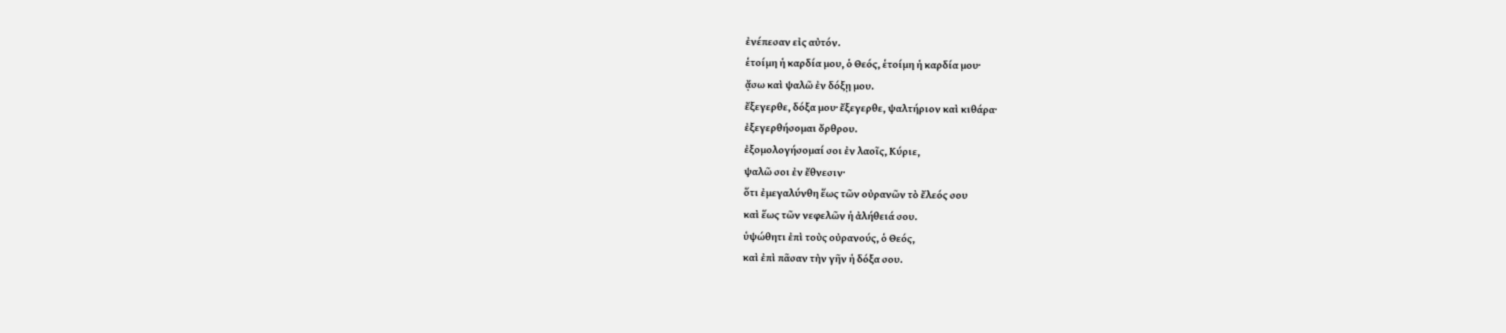ἐνέπεσαν εἰς αὐτόν.
ἑτοίμη ἡ καρδία μου, ὁ Θεός, ἑτοίμη ἡ καρδία μου·
ᾄσω καὶ ψαλῶ ἐν δόξῃ μου.
ἔξεγερθε, δόξα μου· ἔξεγερθε, ψαλτήριον καὶ κιθάρα·
ἐξεγερθήσομαι ὄρθρου.
ἐξομολογήσομαί σοι ἐν λαοῖς, Κύριε,
ψαλῶ σοι ἐν ἔθνεσιν·
ὅτι ἐμεγαλύνθη ἕως τῶν οὐρανῶν τὸ ἔλεός σου
καὶ ἕως τῶν νεφελῶν ἡ ἀλήθειά σου.
ὑψώθητι ἐπὶ τοὺς οὐρανούς, ὁ Θεός,
καὶ ἐπὶ πᾶσαν τὴν γῆν ἡ δόξα σου.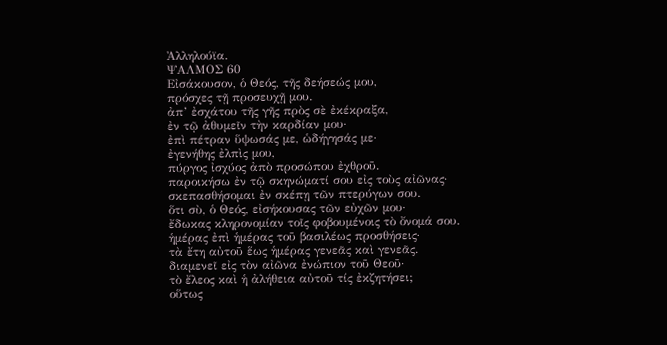Ἀλληλούϊα.
ΨΑΛΜΟΣ 60
Εἰσάκουσον, ὁ Θεός, τῆς δεήσεώς μου,
πρόσχες τῇ προσευχῇ μου.
ἀπ’ ἐσχάτου τῆς γῆς πρὸς σὲ ἐκέκραξα,
ἐν τῷ ἀθυμεῖν τὴν καρδίαν μου·
ἐπὶ πέτραν ὕψωσάς με, ὡδήγησάς με·
ἐγενήθης ἐλπὶς μου,
πύργος ἰσχύος ἀπὸ προσώπου ἐχθροῦ.
παροικήσω ἐν τῷ σκηνώματί σου εἰς τοὺς αἰῶνας·
σκεπασθήσομαι ἐν σκέπῃ τῶν πτερύγων σου.
ὅτι σὺ, ὁ Θεός, εἰσήκουσας τῶν εὐχῶν μου·
ἔδωκας κληρονομίαν τοῖς φοβουμένοις τὸ ὄνομά σου.
ἡμέρας ἐπὶ ἡμέρας τοῦ βασιλέως προσθήσεις·
τὰ ἔτη αὐτοῦ ἕως ἡμέρας γενεᾶς καὶ γενεᾶς.
διαμενεῖ εἰς τὸν αἰῶνα ἐνώπιον τοῦ Θεοῦ·
τὸ ἔλεος καὶ ἡ ἀλήθεια αὐτοῦ τίς ἐκζητήσει;
οὕτως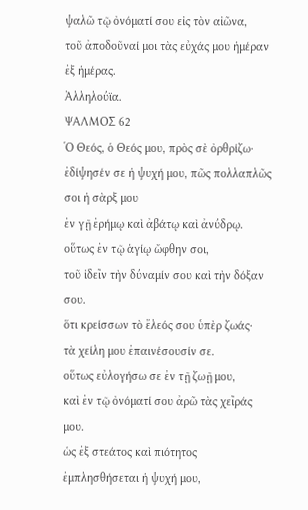ψαλῶ τῷ ὀνόματί σου εἰς τὸν αἰῶνα,
τοῦ ἀποδοῦναί μοι τὰς εὐχάς μου ἡμέραν ἐξ ἡμέρας.
Ἀλληλούϊα.
ΨΑΛΜΟΣ 62
Ὁ Θεός, ὁ Θεός μου, πρὸς σὲ ὀρθρίζω·
ἐδίψησέν σε ἡ ψυχή μου, πῶς πολλαπλῶς σοι ἡ σὰρξ μου
ἐν γῇ ἐρήμῳ καὶ ἀβάτῳ καὶ ἀνύδρῳ.
οὕτως ἐν τῷ ἁγίῳ ὤφθην σοι,
τοῦ ἰδεῖν τὴν δύναμίν σου καὶ τὴν δόξαν σου.
ὅτι κρείσσων τὸ ἔλεός σου ὑπὲρ ζωάς·
τὰ χείλη μου ἐπαινέσουσίν σε.
οὕτως εὐλογήσω σε ἐν τῇ ζωῇ μου,
καὶ ἐν τῷ ὀνόματί σου ἀρῶ τὰς χεῖράς μου.
ὡς ἐξ στεάτος καὶ πιότητος ἐμπλησθήσεται ἡ ψυχή μου,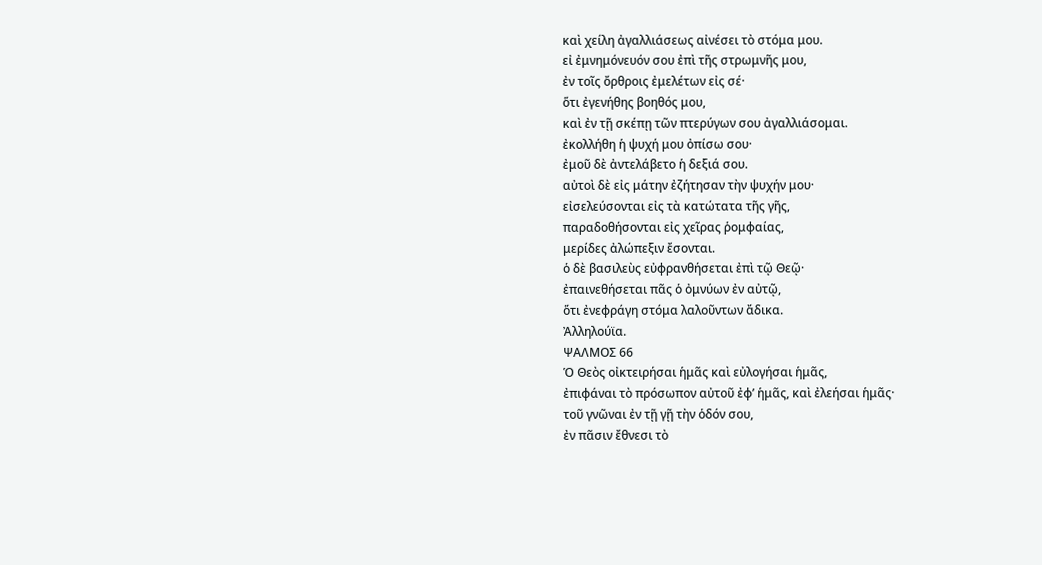καὶ χείλη ἀγαλλιάσεως αἰνέσει τὸ στόμα μου.
εἰ ἐμνημόνευόν σου ἐπὶ τῆς στρωμνῆς μου,
ἐν τοῖς ὄρθροις ἐμελέτων εἰς σέ·
ὅτι ἐγενήθης βοηθός μου,
καὶ ἐν τῇ σκέπῃ τῶν πτερύγων σου ἀγαλλιάσομαι.
ἐκολλήθη ἡ ψυχή μου ὀπίσω σου·
ἐμοῦ δὲ ἀντελάβετο ἡ δεξιά σου.
αὐτοὶ δὲ εἰς μάτην ἐζήτησαν τὴν ψυχήν μου·
εἰσελεύσονται εἰς τὰ κατώτατα τῆς γῆς,
παραδοθήσονται εἰς χεῖρας ῥομφαίας,
μερίδες ἀλώπεξιν ἔσονται.
ὁ δὲ βασιλεὺς εὐφρανθήσεται ἐπὶ τῷ Θεῷ·
ἐπαινεθήσεται πᾶς ὁ ὀμνύων ἐν αὐτῷ,
ὅτι ἐνεφράγη στόμα λαλοῦντων ἄδικα.
Ἀλληλούϊα.
ΨΑΛΜΟΣ 66
Ὁ Θεὸς οἰκτειρήσαι ἡμᾶς καὶ εὐλογήσαι ἡμᾶς,
ἐπιφάναι τὸ πρόσωπον αὐτοῦ ἐφ’ ἡμᾶς, καὶ ἐλεήσαι ἡμᾶς·
τοῦ γνῶναι ἐν τῇ γῇ τὴν ὁδόν σου,
ἐν πᾶσιν ἔθνεσι τὸ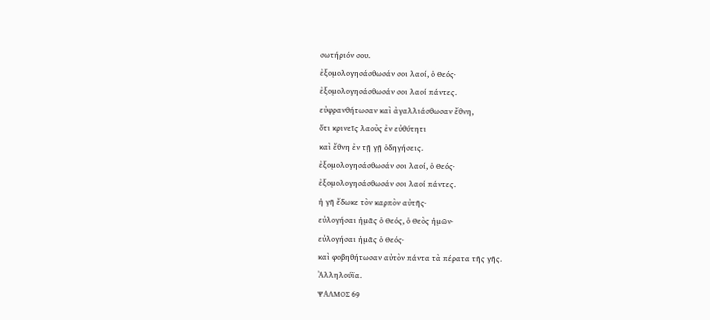σωτήριόν σου.
ἐξομολογησάσθωσάν σοι λαοί, ὁ Θεός·
ἐξομολογησάσθωσάν σοι λαοί πάντες.
εὐφρανθήτωσαν καὶ ἀγαλλιάσθωσαν ἔθνη,
ὅτι κρινεῖς λαοὺς ἐν εὐθύτητι
καὶ ἔθνη ἐν τῇ γῇ ὁδηγήσεις.
ἐξομολογησάσθωσάν σοι λαοί, ὁ Θεός·
ἐξομολογησάσθωσάν σοι λαοί πάντες.
ἡ γῆ ἔδωκε τὸν καρπὸν αὐτῆς·
εὐλογήσαι ἡμᾶς ὁ Θεός, ὁ Θεὸς ἡμῶν·
εὐλογήσαι ἡμᾶς ὁ Θεός·
καὶ φοβηθήτωσαν αὐτὸν πάντα τὰ πέρατα τῆς γῆς.
Ἀλληλούϊα.
ΨΑΛΜΟΣ 69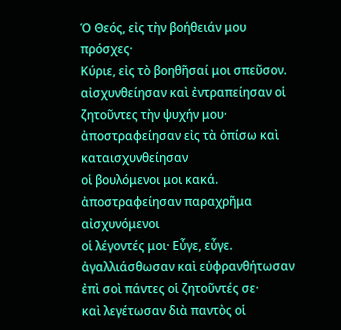Ὁ Θεός, εἰς τὴν βοήθειάν μου πρόσχες·
Κύριε, εἰς τὸ βοηθῆσαί μοι σπεῦσον.
αἰσχυνθείησαν καὶ ἐντραπείησαν οἱ ζητοῦντες τὴν ψυχήν μου·
ἀποστραφείησαν εἰς τὰ ὀπίσω καὶ καταισχυνθείησαν
οἱ βουλόμενοι μοι κακά.
ἀποστραφείησαν παραχρῆμα αἰσχυνόμενοι
οἱ λέγοντές μοι· Εὖγε, εὖγε.
ἀγαλλιάσθωσαν καὶ εὐφρανθήτωσαν ἐπὶ σοὶ πάντες οἱ ζητοῦντές σε·
καὶ λεγέτωσαν διὰ παντὸς οἱ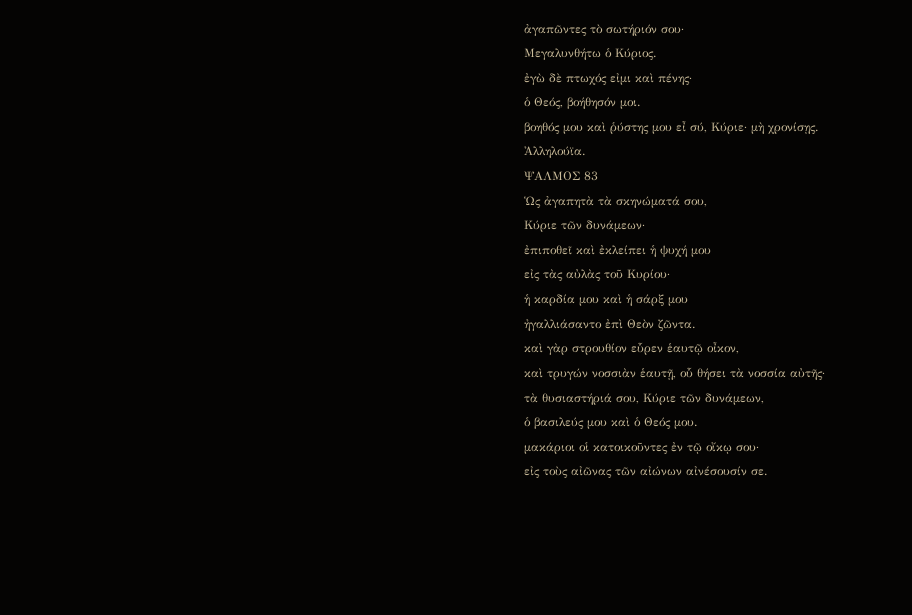ἀγαπῶντες τὸ σωτήριόν σου·
Μεγαλυνθήτω ὁ Κύριος.
ἐγὼ δὲ πτωχός εἰμι καὶ πένης·
ὁ Θεός, βοήθησόν μοι.
βοηθός μου καὶ ῥύστης μου εἶ σύ, Κύριε· μὴ χρονίσῃς.
Ἀλληλούϊα.
ΨΑΛΜΟΣ 83
Ὡς ἀγαπητὰ τὰ σκηνώματά σου,
Κύριε τῶν δυνάμεων·
ἐπιποθεῖ καὶ ἐκλείπει ἡ ψυχή μου
εἰς τὰς αὐλὰς τοῦ Κυρίου·
ἡ καρδία μου καὶ ἡ σάρξ μου
ἠγαλλιάσαντο ἐπὶ Θεὸν ζῶντα.
καὶ γὰρ στρουθίον εὗρεν ἑαυτῷ οἶκον,
καὶ τρυγών νοσσιὰν ἑαυτῇ, οὗ θήσει τὰ νοσσία αὐτῆς·
τὰ θυσιαστήριά σου, Κύριε τῶν δυνάμεων,
ὁ βασιλεύς μου καὶ ὁ Θεός μου.
μακάριοι οἱ κατοικοῦντες ἐν τῷ οἴκῳ σου·
εἰς τοὺς αἰῶνας τῶν αἰώνων αἰνέσουσίν σε.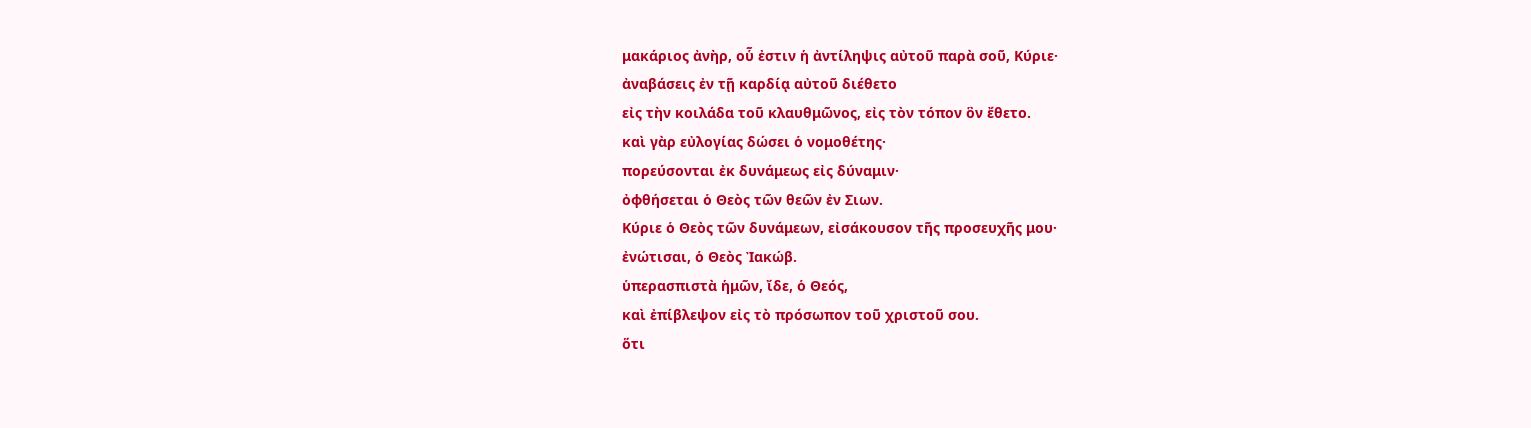μακάριος ἀνὴρ, οὗ ἐστιν ἡ ἀντίληψις αὐτοῦ παρὰ σοῦ, Κύριε·
ἀναβάσεις ἐν τῇ καρδίᾳ αὐτοῦ διέθετο
εἰς τὴν κοιλάδα τοῦ κλαυθμῶνος, εἰς τὸν τόπον ὃν ἔθετο.
καὶ γὰρ εὐλογίας δώσει ὁ νομοθέτης·
πορεύσονται ἐκ δυνάμεως εἰς δύναμιν·
ὀφθήσεται ὁ Θεὸς τῶν θεῶν ἐν Σιων.
Κύριε ὁ Θεὸς τῶν δυνάμεων, εἰσάκουσον τῆς προσευχῆς μου·
ἐνώτισαι, ὁ Θεὸς Ἰακώβ.
ὑπερασπιστὰ ἡμῶν, ἴδε, ὁ Θεός,
καὶ ἐπίβλεψον εἰς τὸ πρόσωπον τοῦ χριστοῦ σου.
ὅτι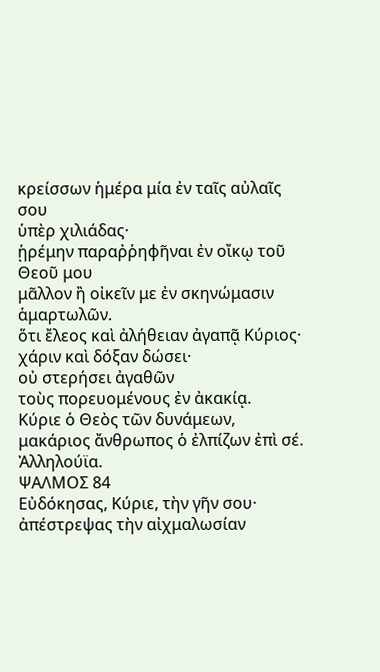κρείσσων ἡμέρα μία ἐν ταῖς αὐλαῖς σου
ὑπὲρ χιλιάδας·
ᾑρέμην παραῤῥηφῆναι ἐν οἴκῳ τοῦ Θεοῦ μου
μᾶλλον ἢ οἰκεῖν με ἐν σκηνώμασιν ἁμαρτωλῶν.
ὅτι ἔλεος καὶ ἀλήθειαν ἀγαπᾷ Κύριος·
χάριν καὶ δόξαν δώσει·
οὐ στερήσει ἀγαθῶν
τοὺς πορευομένους ἐν ἀκακίᾳ.
Κύριε ὁ Θεὸς τῶν δυνάμεων,
μακάριος ἄνθρωπος ὁ ἐλπίζων ἐπὶ σέ.
Ἀλληλούϊα.
ΨΑΛΜΟΣ 84
Εὐδόκησας, Κύριε, τὴν γῆν σου·
ἀπέστρεψας τὴν αἰχμαλωσίαν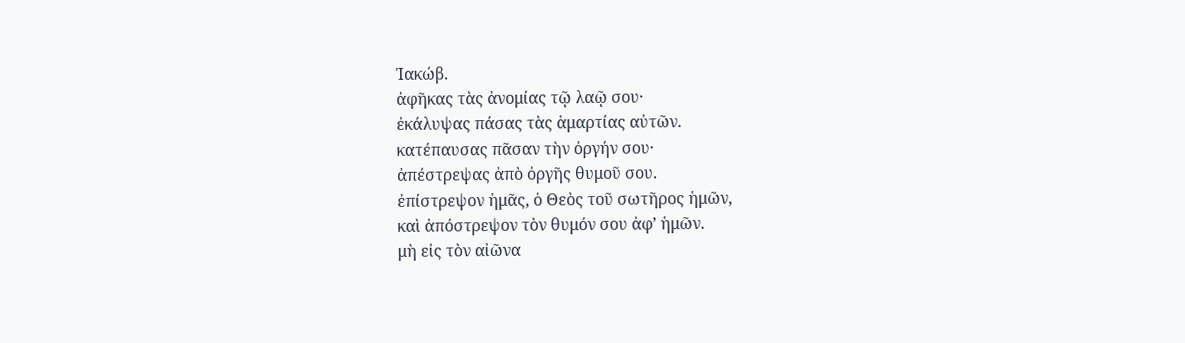Ἰακώβ.
ἀφῆκας τὰς ἀνομίας τῷ λαῷ σου·
ἐκάλυψας πάσας τὰς ἁμαρτίας αὐτῶν.
κατέπαυσας πᾶσαν τὴν ὀργήν σου·
ἀπέστρεψας ἀπὸ ὀργῆς θυμοῦ σου.
ἐπίστρεψον ἡμᾶς, ὁ Θεὸς τοῦ σωτῆρος ἡμῶν,
καὶ ἀπόστρεψον τὸν θυμόν σου ἀφ’ ἡμῶν.
μὴ εἰς τὸν αἰῶνα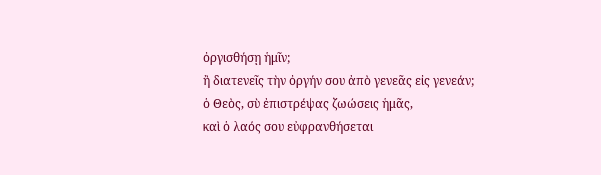ὀργισθήσῃ ἡμῖν;
ἢ διατενεῖς τὴν ὀργήν σου ἀπὸ γενεᾶς εἰς γενεάν;
ὁ Θεὸς, σὺ ἐπιστρέψας ζωώσεις ἡμᾶς,
καὶ ὁ λαός σου εὐφρανθήσεται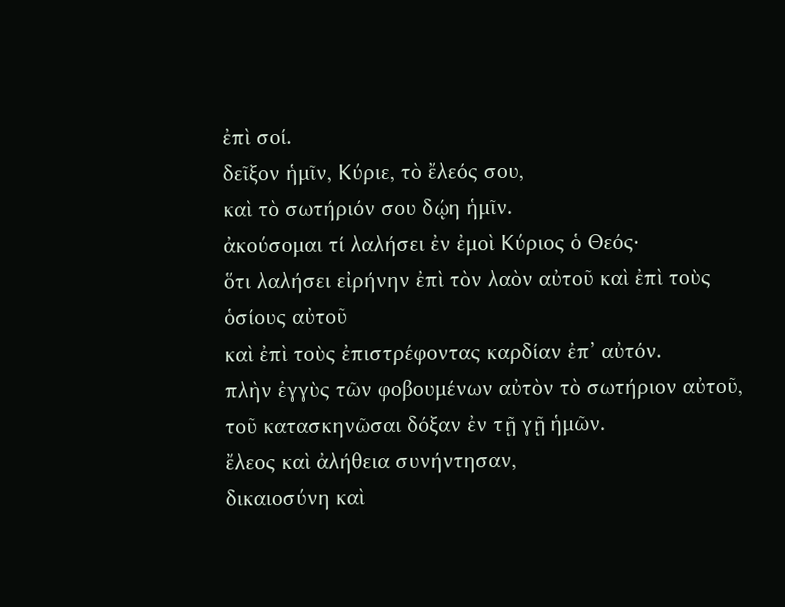ἐπὶ σοί.
δεῖξον ἡμῖν, Κύριε, τὸ ἔλεός σου,
καὶ τὸ σωτήριόν σου δῴη ἡμῖν.
ἀκούσομαι τί λαλήσει ἐν ἐμοὶ Κύριος ὁ Θεός·
ὅτι λαλήσει εἰρήνην ἐπὶ τὸν λαὸν αὐτοῦ καὶ ἐπὶ τοὺς ὁσίους αὐτοῦ
καὶ ἐπὶ τοὺς ἐπιστρέφοντας καρδίαν ἐπ’ αὐτόν.
πλὴν ἐγγὺς τῶν φοβουμένων αὐτὸν τὸ σωτήριον αὐτοῦ,
τοῦ κατασκηνῶσαι δόξαν ἐν τῇ γῇ ἡμῶν.
ἔλεος καὶ ἀλήθεια συνήντησαν,
δικαιοσύνη καὶ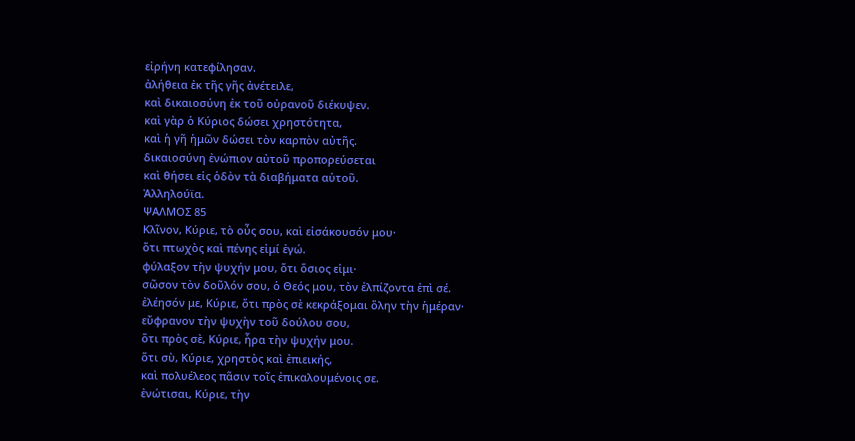εἰρήνη κατεφίλησαν.
ἀλήθεια ἐκ τῆς γῆς ἀνέτειλε,
καὶ δικαιοσύνη ἐκ τοῦ οὐρανοῦ διέκυψεν.
καὶ γὰρ ὁ Κύριος δώσει χρηστότητα,
καὶ ἡ γῆ ἡμῶν δώσει τὸν καρπὸν αὐτῆς.
δικαιοσύνη ἐνώπιον αὐτοῦ προπορεύσεται
καὶ θήσει εἰς ὁδὸν τὰ διαβήματα αὐτοῦ.
Ἀλληλούϊα.
ΨΑΛΜΟΣ 85
Κλῖνον, Κύριε, τὸ οὖς σου, καὶ εἰσάκουσόν μου·
ὅτι πτωχὸς καὶ πένης εἰμί ἐγώ.
φύλαξον τὴν ψυχήν μου, ὅτι ὅσιος εἰμι·
σῶσον τὸν δοῦλόν σου, ὁ Θεός μου, τὸν ἐλπίζοντα ἐπὶ σέ.
ἐλέησόν με, Κύριε, ὅτι πρὸς σὲ κεκράξομαι ὅλην τὴν ἡμέραν·
εὔφρανον τὴν ψυχὴν τοῦ δούλου σου,
ὅτι πρὸς σὲ, Κύριε, ἦρα τὴν ψυχήν μου.
ὅτι σὺ, Κύριε, χρηστὸς καὶ ἐπιεικής,
καὶ πολυέλεος πᾶσιν τοῖς ἐπικαλουμένοις σε.
ἐνώτισαι, Κύριε, τὴν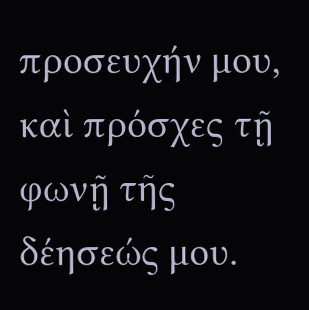προσευχήν μου,
καὶ πρόσχες τῇ φωνῇ τῆς δέησεώς μου.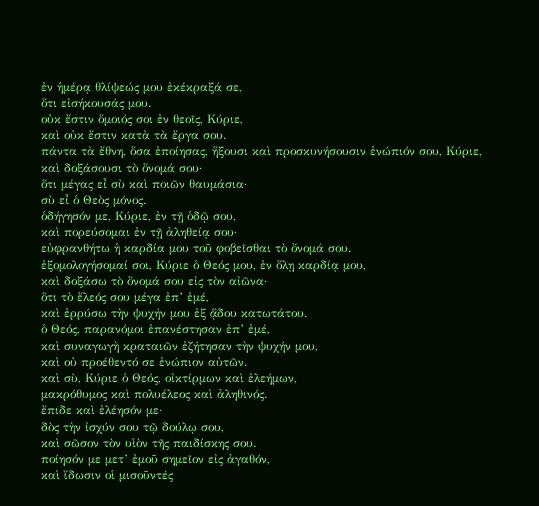ἐν ἡμέρᾳ θλίψεώς μου ἐκέκραξά σε,
ὅτι εἰσήκουσάς μου.
οὐκ ἔστιν ὅμοιός σοι ἐν θεοῖς, Κύριε,
καὶ οὐκ ἔστιν κατὰ τὰ ἔργα σου.
πάντα τὰ ἔθνη, ὅσα ἐποίησας, ἥξουσι καὶ προσκυνήσουσιν ἐνώπιόν σου, Κύριε,
καὶ δοξάσουσι τὸ ὄνομά σου·
ὅτι μέγας εἶ σὺ καὶ ποιῶν θαυμάσια·
σὺ εἶ ὁ Θεὸς μόνος.
ὁδήγησόν με, Κύριε, ἐν τῇ ὁδῷ σου,
καὶ πορεύσομαι ἐν τῇ ἀληθείᾳ σου·
εὐφρανθήτω ἡ καρδία μου τοῦ φοβεῖσθαι τὸ ὄνομά σου.
ἐξομολογήσομαί σοι, Κύριε ὁ Θεός μου, ἐν ὅλῃ καρδίᾳ μου,
καὶ δοξάσω τὸ ὄνομά σου εἰς τὸν αἰῶνα·
ὅτι τὸ ἔλεός σου μέγα ἐπ’ ἐμέ,
καὶ ἐρρύσω τὴν ψυχήν μου ἐξ ᾅδου κατωτάτου.
ὁ Θεός, παρανόμοι ἐπανέστησαν ἐπ’ ἐμέ,
καὶ συναγωγὴ κραταιῶν ἐζήτησαν τὴν ψυχήν μου,
καὶ οὐ προέθεντό σε ἐνώπιον αὐτῶν.
καὶ σὺ, Κύριε ὁ Θεός, οἰκτίρμων καὶ ἐλεήμων,
μακρόθυμος καὶ πολυέλεος καὶ ἀληθινός.
ἔπιδε καὶ ἐλέησόν με·
δὸς τὴν ἰσχύν σου τῷ δούλῳ σου,
καὶ σῶσον τὸν υἱὸν τῆς παιδίσκης σου.
ποίησόν με μετ’ ἐμοῦ σημεῖον εἰς ἀγαθόν,
καὶ ἴδωσιν οἱ μισοῦντές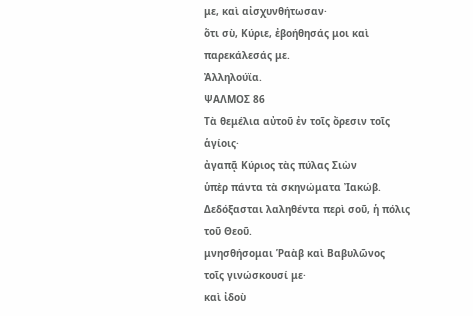με, καὶ αἰσχυνθήτωσαν·
ὅτι σὺ, Κύριε, ἐβοήθησάς μοι καὶ παρεκάλεσάς με.
Ἀλληλούϊα.
ΨΑΛΜΟΣ 86
Τὰ θεμέλια αὐτοῦ ἐν τοῖς ὄρεσιν τοῖς ἁγίοις·
ἀγαπᾷ Κύριος τὰς πύλας Σιὼν
ὑπὲρ πάντα τὰ σκηνώματα Ἰακώβ.
Δεδόξασται λαληθέντα περὶ σοῦ, ἡ πόλις τοῦ Θεοῦ.
μνησθήσομαι Ῥαὰβ καὶ Βαβυλῶνος
τοῖς γινώσκουσί με·
καὶ ἰδοὺ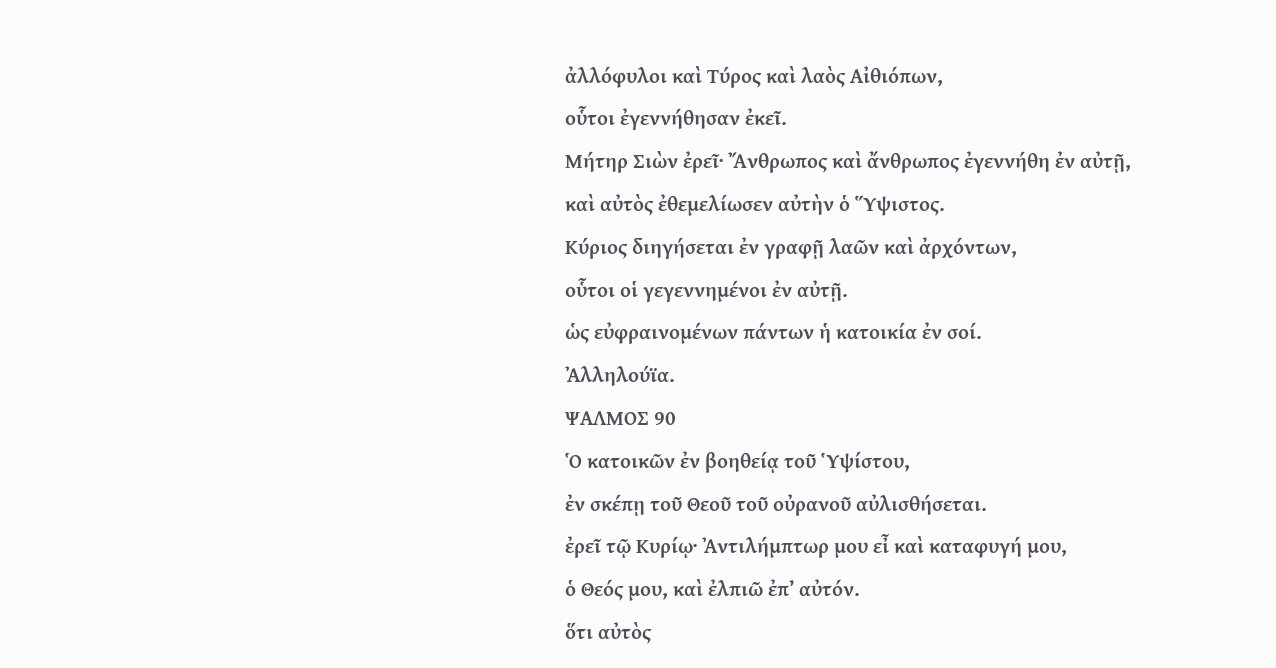ἀλλόφυλοι καὶ Τύρος καὶ λαὸς Αἰθιόπων,
οὗτοι ἐγεννήθησαν ἐκεῖ.
Μήτηρ Σιὼν ἐρεῖ· Ἄνθρωπος καὶ ἄνθρωπος ἐγεννήθη ἐν αὐτῇ,
καὶ αὐτὸς ἐθεμελίωσεν αὐτὴν ὁ Ὕψιστος.
Κύριος διηγήσεται ἐν γραφῇ λαῶν καὶ ἀρχόντων,
οὗτοι οἱ γεγεννημένοι ἐν αὐτῇ.
ὡς εὐφραινομένων πάντων ἡ κατοικία ἐν σοί.
Ἀλληλούϊα.
ΨΑΛΜΟΣ 90
Ὁ κατοικῶν ἐν βοηθείᾳ τοῦ Ὑψίστου,
ἐν σκέπῃ τοῦ Θεοῦ τοῦ οὐρανοῦ αὐλισθήσεται.
ἐρεῖ τῷ Κυρίῳ· Ἀντιλήμπτωρ μου εἶ καὶ καταφυγή μου,
ὁ Θεός μου, καὶ ἐλπιῶ ἐπ’ αὐτόν.
ὅτι αὐτὸς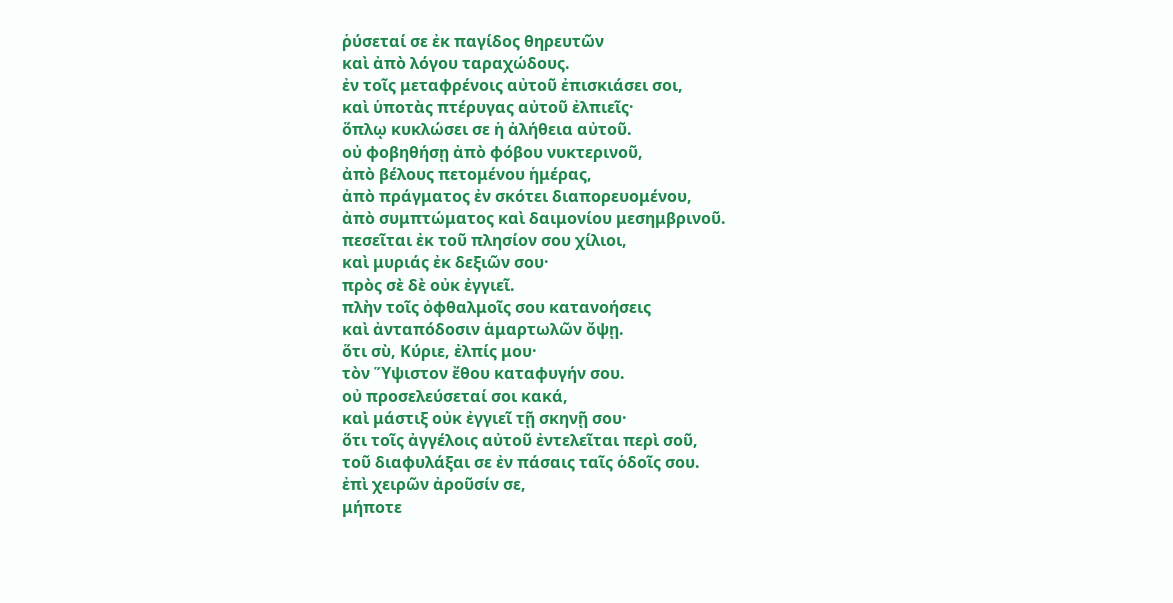ῥύσεταί σε ἐκ παγίδος θηρευτῶν
καὶ ἀπὸ λόγου ταραχώδους.
ἐν τοῖς μεταφρένοις αὐτοῦ ἐπισκιάσει σοι,
καὶ ὑποτὰς πτέρυγας αὐτοῦ ἐλπιεῖς·
ὅπλῳ κυκλώσει σε ἡ ἀλήθεια αὐτοῦ.
οὐ φοβηθήσῃ ἀπὸ φόβου νυκτερινοῦ,
ἀπὸ βέλους πετομένου ἡμέρας,
ἀπὸ πράγματος ἐν σκότει διαπορευομένου,
ἀπὸ συμπτώματος καὶ δαιμονίου μεσημβρινοῦ.
πεσεῖται ἐκ τοῦ πλησίον σου χίλιοι,
καὶ μυριάς ἐκ δεξιῶν σου·
πρὸς σὲ δὲ οὐκ ἐγγιεῖ.
πλὴν τοῖς ὀφθαλμοῖς σου κατανοήσεις
καὶ ἀνταπόδοσιν ἁμαρτωλῶν ὄψῃ.
ὅτι σὺ, Κύριε, ἐλπίς μου·
τὸν Ὕψιστον ἔθου καταφυγήν σου.
οὐ προσελεύσεταί σοι κακά,
καὶ μάστιξ οὐκ ἐγγιεῖ τῇ σκηνῇ σου·
ὅτι τοῖς ἀγγέλοις αὐτοῦ ἐντελεῖται περὶ σοῦ,
τοῦ διαφυλάξαι σε ἐν πάσαις ταῖς ὁδοῖς σου.
ἐπὶ χειρῶν ἀροῦσίν σε,
μήποτε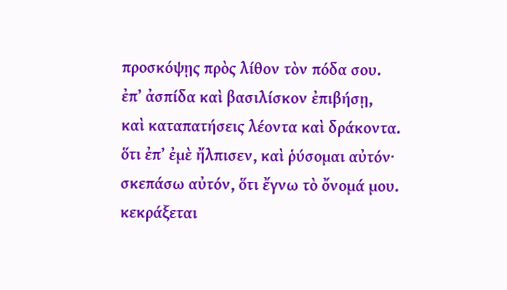προσκόψῃς πρὸς λίθον τὸν πόδα σου.
ἐπ’ ἀσπίδα καὶ βασιλίσκον ἐπιβήσῃ,
καὶ καταπατήσεις λέοντα καὶ δράκοντα.
ὅτι ἐπ’ ἐμὲ ἤλπισεν, καὶ ῥύσομαι αὐτόν·
σκεπάσω αὐτόν, ὅτι ἔγνω τὸ ὄνομά μου.
κεκράξεται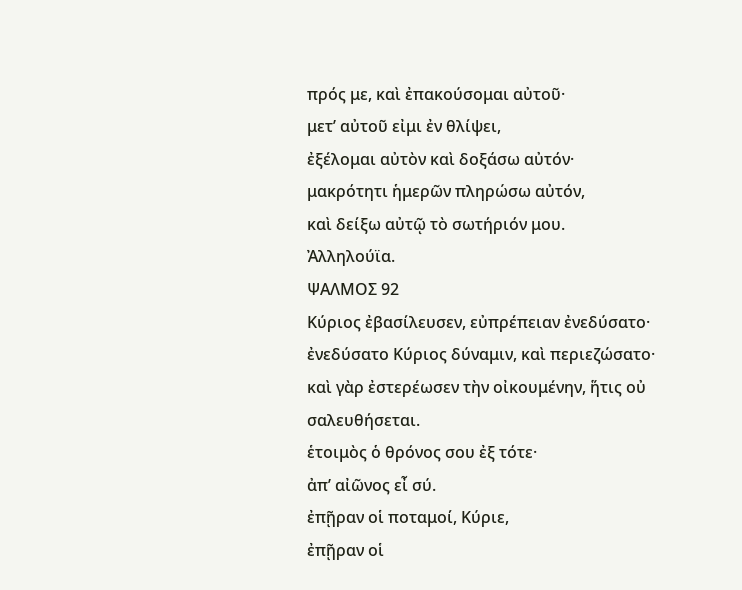πρός με, καὶ ἐπακούσομαι αὐτοῦ·
μετ’ αὐτοῦ εἰμι ἐν θλίψει,
ἐξέλομαι αὐτὸν καὶ δοξάσω αὐτόν·
μακρότητι ἡμερῶν πληρώσω αὐτόν,
καὶ δείξω αὐτῷ τὸ σωτήριόν μου.
Ἀλληλούϊα.
ΨΑΛΜΟΣ 92
Κύριος ἐβασίλευσεν, εὐπρέπειαν ἐνεδύσατο·
ἐνεδύσατο Κύριος δύναμιν, καὶ περιεζώσατο·
καὶ γὰρ ἐστερέωσεν τὴν οἰκουμένην, ἥτις οὐ σαλευθήσεται.
ἑτοιμὸς ὁ θρόνος σου ἐξ τότε·
ἀπ’ αἰῶνος εἶ σύ.
ἐπῇραν οἱ ποταμοί, Κύριε,
ἐπῇραν οἱ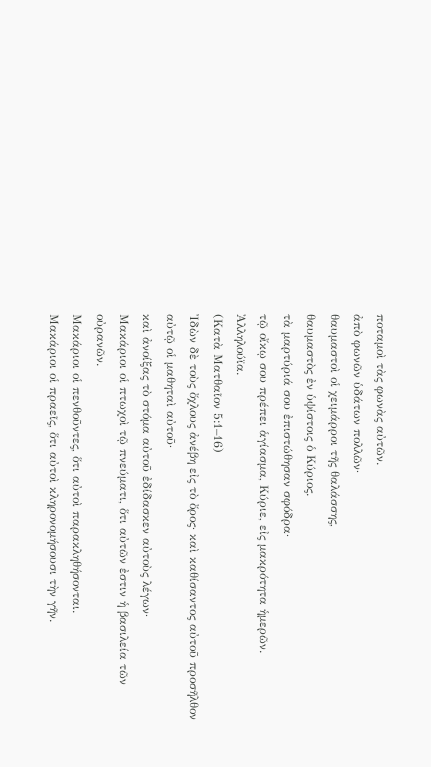ποταμοὶ τὰς φωνὰς αὐτῶν.
ἀπὸ φωνῶν ὑδάτων πολλῶν·
θαυμαστοὶ οἱ χειμάρροι τῆς θαλάσσης,
θαυμαστὸς ἐν ὑψίστοις ὁ Κύριος.
τὰ μαρτύριά σου ἐπιστώθησαν σφόδρα·
τῷ οἴκῳ σου πρέπει ἁγίασμα, Κύριε, εἰς μακρότητα ἡμερῶν.
Ἀλληλούϊα.
(Κατὰ Ματθαῖον 5:1–16)
Ἰδὼν δὲ τοὺς ὄχλους ἀνέβη εἰς τὸ ὄρος· καὶ καθίσαντος αὐτοῦ προσῆλθον αὐτῷ οἱ μαθηταὶ αὐτοῦ·
καὶ ἀνοίξας τὸ στόμα αὐτοῦ ἐδίδασκεν αὐτοὺς λέγων·
Μακάριοι οἱ πτωχοὶ τῷ πνεύματι, ὅτι αὐτῶν ἐστιν ἡ βασιλεία τῶν οὐρανῶν.
Μακάριοι οἱ πενθοῦντες, ὅτι αὐτοὶ παρακληθήσονται.
Μακάριοι οἱ πραεῖς, ὅτι αὐτοὶ κληρονομήσουσι τὴν γῆν.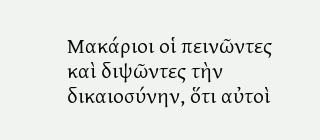Μακάριοι οἱ πεινῶντες καὶ διψῶντες τὴν δικαιοσύνην, ὅτι αὐτοὶ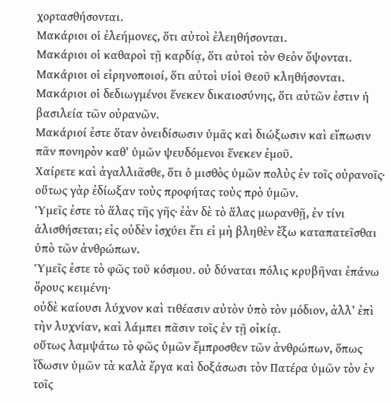χορτασθήσονται.
Μακάριοι οἱ ἐλεήμονες, ὅτι αὐτοὶ ἐλεηθήσονται.
Μακάριοι οἱ καθαροὶ τῇ καρδίᾳ, ὅτι αὐτοὶ τὸν Θεὸν ὄψονται.
Μακάριοι οἱ εἰρηνοποιοί, ὅτι αὐτοὶ υἱοὶ Θεοῦ κληθήσονται.
Μακάριοι οἱ δεδιωγμένοι ἕνεκεν δικαιοσύνης, ὅτι αὐτῶν ἐστιν ἡ βασιλεία τῶν οὐρανῶν.
Μακάριοί ἐστε ὅταν ὀνειδίσωσιν ὑμᾶς καὶ διώξωσιν καὶ εἴπωσιν πᾶν πονηρὸν καθ’ ὑμῶν ψευδόμενοι ἕνεκεν ἐμοῦ.
Χαίρετε καὶ ἀγαλλιᾶσθε, ὅτι ὁ μισθὸς ὑμῶν πολὺς ἐν τοῖς οὐρανοῖς· οὕτως γὰρ ἐδίωξαν τοὺς προφήτας τοὺς πρὸ ὑμῶν.
Ὑμεῖς ἐστε τὸ ἅλας τῆς γῆς· ἐὰν δὲ τὸ ἅλας μωρανθῇ, ἐν τίνι ἁλισθήσεται; εἰς οὐδὲν ἰσχύει ἔτι εἰ μὴ βληθὲν ἔξω καταπατεῖσθαι ὑπὸ τῶν ἀνθρώπων.
Ὑμεῖς ἐστε τὸ φῶς τοῦ κόσμου. οὐ δύναται πόλις κρυβῆναι ἐπάνω ὄρους κειμένη·
οὐδὲ καίουσι λύχνον καὶ τιθέασιν αὐτὸν ὑπὸ τὸν μόδιον, ἀλλ’ ἐπὶ τὴν λυχνίαν, καὶ λάμπει πᾶσιν τοῖς ἐν τῇ οἰκίᾳ.
οὕτως λαμψάτω τὸ φῶς ὑμῶν ἔμπροσθεν τῶν ἀνθρώπων, ὅπως ἴδωσιν ὑμῶν τὰ καλὰ ἔργα καὶ δοξάσωσι τὸν Πατέρα ὑμῶν τὸν ἐν τοῖς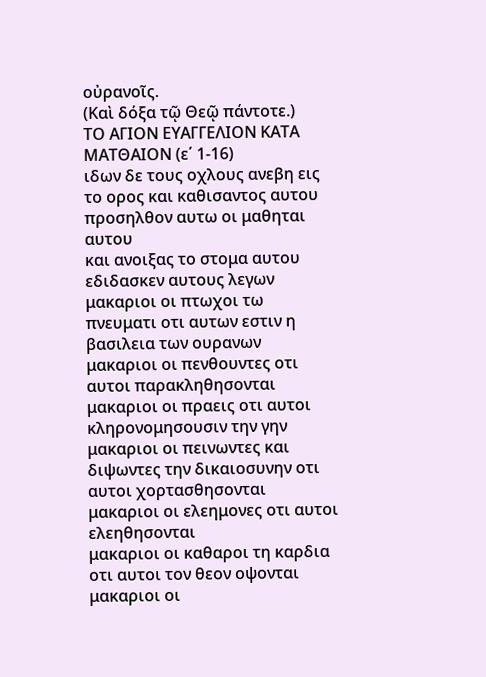οὐρανοῖς.
(Καὶ δόξα τῷ Θεῷ πάντοτε.)
ΤΟ ΑΓΙΟΝ ΕΥΑΓΓΕΛΙΟΝ ΚΑΤΑ ΜΑΤΘΑΙΟΝ (ε΄ 1-16)
ιδων δε τους οχλους ανεβη εις το ορος και καθισαντος αυτου προσηλθον αυτω οι μαθηται αυτου
και ανοιξας το στομα αυτου εδιδασκεν αυτους λεγων
μακαριοι οι πτωχοι τω πνευματι οτι αυτων εστιν η βασιλεια των ουρανων
μακαριοι οι πενθουντες οτι αυτοι παρακληθησονται
μακαριοι οι πραεις οτι αυτοι κληρονομησουσιν την γην
μακαριοι οι πεινωντες και διψωντες την δικαιοσυνην οτι αυτοι χορτασθησονται
μακαριοι οι ελεημονες οτι αυτοι ελεηθησονται
μακαριοι οι καθαροι τη καρδια οτι αυτοι τον θεον οψονται
μακαριοι οι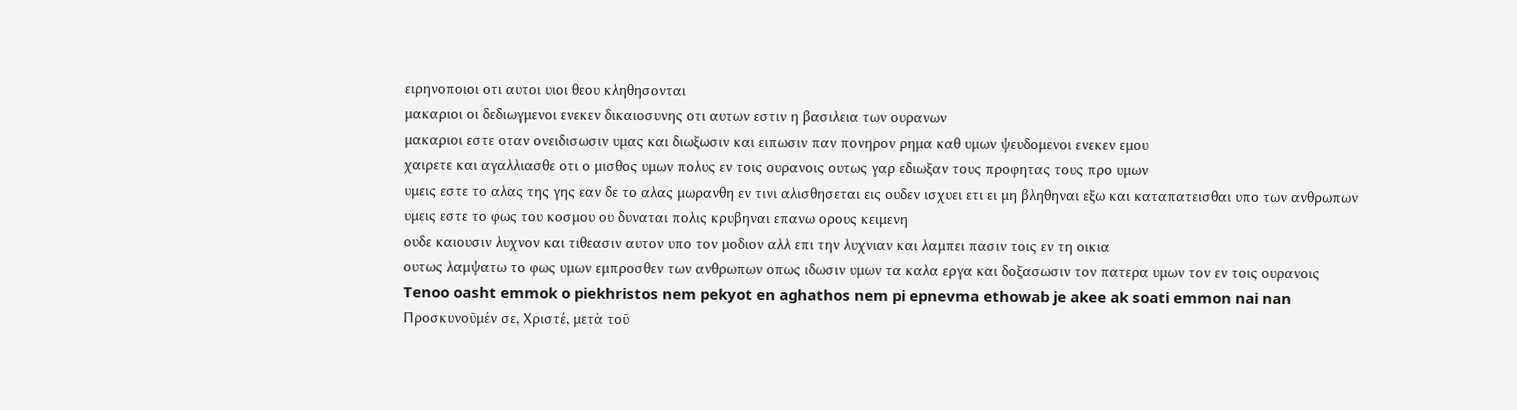ειρηνοποιοι οτι αυτοι υιοι θεου κληθησονται
μακαριοι οι δεδιωγμενοι ενεκεν δικαιοσυνης οτι αυτων εστιν η βασιλεια των ουρανων
μακαριοι εστε οταν ονειδισωσιν υμας και διωξωσιν και ειπωσιν παν πονηρον ρημα καθ υμων ψευδομενοι ενεκεν εμου
χαιρετε και αγαλλιασθε οτι ο μισθος υμων πολυς εν τοις ουρανοις ουτως γαρ εδιωξαν τους προφητας τους προ υμων
υμεις εστε το αλας της γης εαν δε το αλας μωρανθη εν τινι αλισθησεται εις ουδεν ισχυει ετι ει μη βληθηναι εξω και καταπατεισθαι υπο των ανθρωπων
υμεις εστε το φως του κοσμου ου δυναται πολις κρυβηναι επανω ορους κειμενη
ουδε καιουσιν λυχνον και τιθεασιν αυτον υπο τον μοδιον αλλ επι την λυχνιαν και λαμπει πασιν τοις εν τη οικια
ουτως λαμψατω το φως υμων εμπροσθεν των ανθρωπων οπως ιδωσιν υμων τα καλα εργα και δοξασωσιν τον πατερα υμων τον εν τοις ουρανοις
Tenoo oasht emmok o piekhristos nem pekyot en aghathos nem pi epnevma ethowab je akee ak soati emmon nai nan
Προσκυνοῦμέν σε, Χριστέ, μετὰ τοῦ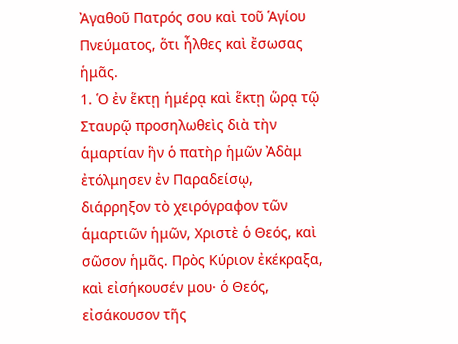Ἀγαθοῦ Πατρός σου καὶ τοῦ Ἁγίου Πνεύματος, ὅτι ἦλθες καὶ ἔσωσας ἡμᾶς.
1. Ὁ ἐν ἕκτῃ ἡμέρᾳ καὶ ἕκτῃ ὥρᾳ τῷ Σταυρῷ προσηλωθεὶς διὰ τὴν ἁμαρτίαν ἣν ὁ πατὴρ ἡμῶν Ἀδὰμ ἐτόλμησεν ἐν Παραδείσῳ, διάρρηξον τὸ χειρόγραφον τῶν ἁμαρτιῶν ἡμῶν, Χριστὲ ὁ Θεός, καὶ σῶσον ἡμᾶς. Πρὸς Κύριον ἐκέκραξα, καὶ εἰσήκουσέν μου· ὁ Θεός, εἰσάκουσον τῆς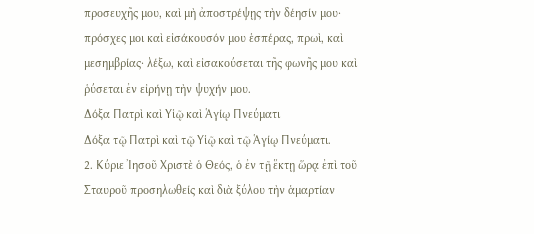προσευχῆς μου, καὶ μὴ ἀποστρέψῃς τὴν δέησίν μου· πρόσχες μοι καὶ εἰσάκουσόν μου ἑσπέρας, πρωὶ, καὶ μεσημβρίας· λέξω, καὶ εἰσακούσεται τῆς φωνῆς μου καὶ ῥύσεται ἐν εἰρήνῃ τὴν ψυχήν μου.
Δόξα Πατρὶ καὶ Υἱῷ καὶ Ἁγίῳ Πνεύματι
Δόξα τῷ Πατρὶ καὶ τῷ Υἱῷ καὶ τῷ Ἁγίῳ Πνεύματι.
2. Κύριε Ἰησοῦ Χριστὲ ὁ Θεός, ὁ ἐν τῇ ἕκτῃ ὥρᾳ ἐπὶ τοῦ Σταυροῦ προσηλωθείς καὶ διὰ ξύλου τὴν ἁμαρτίαν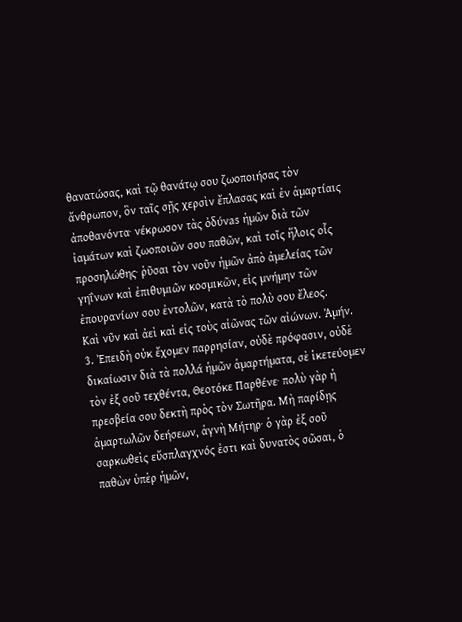θανατώσας, καὶ τῷ θανάτῳ σου ζωοποιήσας τὸν ἄνθρωπον, ὃν ταῖς σῇς χερσὶν ἔπλασας καὶ ἐν ἁμαρτίαις ἀποθανόντα· νέκρωσον τὰς ὀδύνas ἡμῶν διὰ τῶν ἰαμάτων καὶ ζωοποιῶν σου παθῶν, καὶ τοῖς ἥλοις οἷς προσηλώθης· ῥῦσαι τὸν νοῦν ἡμῶν ἀπὸ ἀμελείας τῶν γηΐνων καὶ ἐπιθυμιῶν κοσμικῶν, εἰς μνήμην τῶν ἐπουρανίων σου ἐντολῶν, κατὰ τὸ πολὺ σου ἔλεος.
Καὶ νῦν καὶ ἀεὶ καὶ εἰς τοὺς αἰῶνας τῶν αἰώνων. Ἀμήν.
3. Ἐπειδὴ οὐκ ἔχομεν παρρησίαν, οὐδὲ πρόφασιν, οὐδὲ δικαίωσιν διὰ τὰ πολλά ἡμῶν ἁμαρτήματα, σὲ ἱκετεύομεν τὸν ἐξ σοῦ τεχθέντα, Θεοτόκε Παρθένε· πολὺ γὰρ ἡ πρεσβεία σου δεκτὴ πρὸς τὸν Σωτῆρα. Μὴ παρίδῃς ἁμαρτωλῶν δεήσεων, ἁγνὴ Μήτηρ· ὁ γὰρ ἐξ σοῦ σαρκωθεὶς εὔσπλαγχνός ἐστι καὶ δυνατὸς σῶσαι, ὁ παθὼν ὑπὲρ ἡμῶν,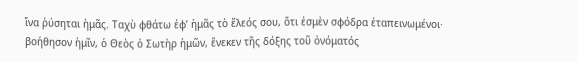ἵνα ῥύσηται ἡμᾶς. Ταχὺ φθάτω ἐφ’ ἡμᾶς τὸ ἔλεός σου, ὅτι ἐσμὲν σφόδρα ἐταπεινωμένοι· βοήθησον ἡμῖν, ὁ Θεὸς ὁ Σωτὴρ ἡμῶν, ἕνεκεν τῆς δόξης τοῦ ὀνόματός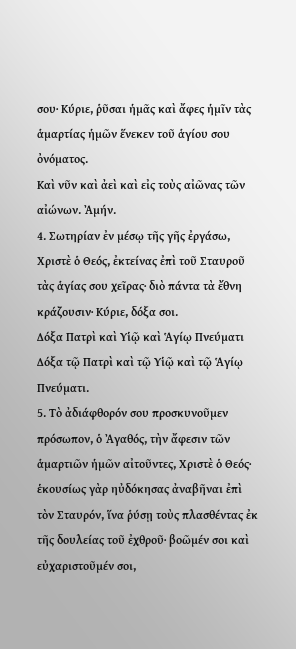σου· Κύριε, ῥῦσαι ἡμᾶς καὶ ἄφες ἡμῖν τὰς ἁμαρτίας ἡμῶν ἕνεκεν τοῦ ἁγίου σου ὀνόματος.
Καὶ νῦν καὶ ἀεὶ καὶ εἰς τοὺς αἰῶνας τῶν αἰώνων. Ἀμήν.
4. Σωτηρίαν ἐν μέσῳ τῆς γῆς ἐργάσω, Χριστὲ ὁ Θεός, ἐκτείνας ἐπὶ τοῦ Σταυροῦ τὰς ἁγίας σου χεῖρας· διὸ πάντα τὰ ἔθνη κράζουσιν· Κύριε, δόξα σοι.
Δόξα Πατρὶ καὶ Υἱῷ καὶ Ἁγίῳ Πνεύματι
Δόξα τῷ Πατρὶ καὶ τῷ Υἱῷ καὶ τῷ Ἁγίῳ Πνεύματι.
5. Τὸ ἀδιάφθορόν σου προσκυνοῦμεν πρόσωπον, ὁ Ἀγαθός, τὴν ἄφεσιν τῶν ἁμαρτιῶν ἡμῶν αἰτοῦντες, Χριστὲ ὁ Θεός· ἑκουσίως γὰρ ηὐδόκησας ἀναβῆναι ἐπὶ τὸν Σταυρόν, ἵνα ῥύσῃ τοὺς πλασθέντας ἐκ τῆς δουλείας τοῦ ἐχθροῦ· βοῶμέν σοι καὶ εὐχαριστοῦμέν σοι,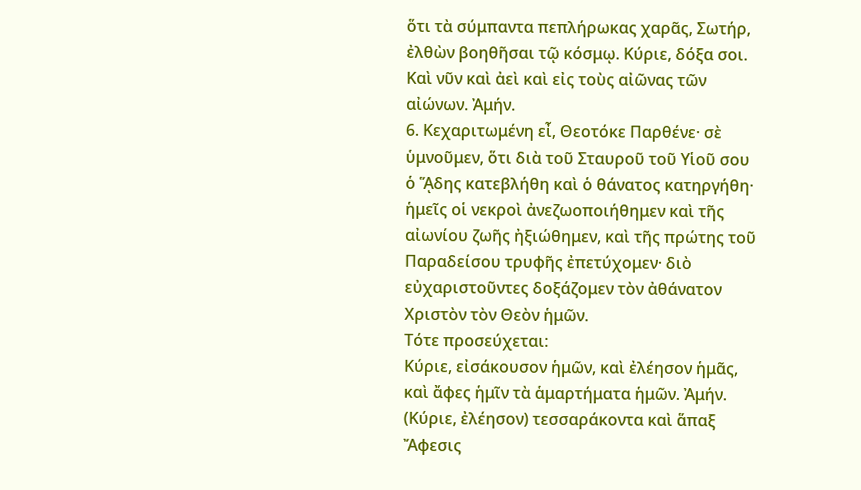ὅτι τὰ σύμπαντα πεπλήρωκας χαρᾶς, Σωτήρ, ἐλθὼν βοηθῆσαι τῷ κόσμῳ. Κύριε, δόξα σοι.
Καὶ νῦν καὶ ἀεὶ καὶ εἰς τοὺς αἰῶνας τῶν αἰώνων. Ἀμήν.
6. Κεχαριτωμένη εἶ, Θεοτόκε Παρθένε· σὲ ὑμνοῦμεν, ὅτι διὰ τοῦ Σταυροῦ τοῦ Υἱοῦ σου ὁ ᾍδης κατεβλήθη καὶ ὁ θάνατος κατηργήθη· ἡμεῖς οἱ νεκροὶ ἀνεζωοποιήθημεν καὶ τῆς αἰωνίου ζωῆς ἠξιώθημεν, καὶ τῆς πρώτης τοῦ Παραδείσου τρυφῆς ἐπετύχομεν· διὸ εὐχαριστοῦντες δοξάζομεν τὸν ἀθάνατον Χριστὸν τὸν Θεὸν ἡμῶν.
Τότε προσεύχεται:
Κύριε, εἰσάκουσον ἡμῶν, καὶ ἐλέησον ἡμᾶς, καὶ ἄφες ἡμῖν τὰ ἁμαρτήματα ἡμῶν. Ἀμήν.
(Κύριε, ἐλέησον) τεσσαράκοντα καὶ ἅπαξ
Ἄφεσις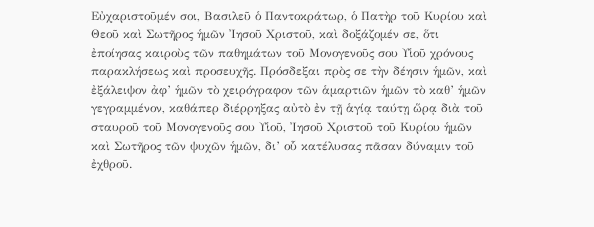Εὐχαριστοῦμέν σοι, Βασιλεῦ ὁ Παντοκράτωρ, ὁ Πατὴρ τοῦ Κυρίου καὶ Θεοῦ καὶ Σωτῆρος ἡμῶν Ἰησοῦ Χριστοῦ, καὶ δοξάζομέν σε, ὅτι ἐποίησας καιροὺς τῶν παθημάτων τοῦ Μονογενοῦς σου Υἱοῦ χρόνους παρακλήσεως καὶ προσευχῆς. Πρόσδεξαι πρὸς σε τὴν δέησιν ἡμῶν, καὶ ἐξάλειψον ἀφ’ ἡμῶν τὸ χειρόγραφον τῶν ἁμαρτιῶν ἡμῶν τὸ καθ’ ἡμῶν γεγραμμένον, καθάπερ διέρρηξας αὐτὸ ἐν τῇ ἁγίᾳ ταύτῃ ὥρᾳ διὰ τοῦ σταυροῦ τοῦ Μονογενοῦς σου Υἱοῦ, Ἰησοῦ Χριστοῦ τοῦ Κυρίου ἡμῶν καὶ Σωτῆρος τῶν ψυχῶν ἡμῶν, δι’ οὗ κατέλυσας πᾶσαν δύναμιν τοῦ ἐχθροῦ.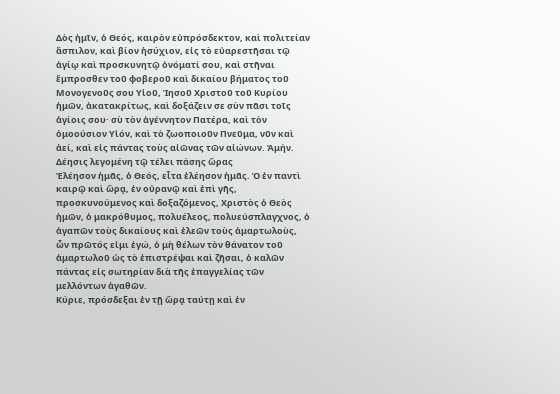Δὸς ἡμῖν, ὁ Θεός, καιρὸν εὐπρόσδεκτον, καὶ πολιτείαν ἄσπιλον, καὶ βίον ἡσύχιον, εἰς τὸ εὐαρεστῆσαι τῷ ἁγίῳ καὶ προσκυνητῷ ὀνόματί σου, καὶ στῆναι ἔμπροσθεν τοῦ φοβεροῦ καὶ δικαίου βήματος τοῦ Μονογενοῦς σου Υἱοῦ, Ἰησοῦ Χριστοῦ τοῦ Κυρίου ἡμῶν, ἀκατακρίτως, καὶ δοξάζειν σε σὺν πᾶσι τοῖς ἁγίοις σου· σὺ τὸν ἀγέννητον Πατέρα, καὶ τὸν ὁμοούσιον Υἱόν, καὶ τὸ ζωοποιοῦν Πνεῦμα, νῦν καὶ ἀεί, καὶ εἰς πάντας τοὺς αἰῶνας τῶν αἰώνων. Ἀμήν.
Δέησις λεγομένη τῷ τέλει πάσης ὥρας
Ἐλέησον ἡμᾶς, ὁ Θεός, εἶτα ἐλέησον ἡμᾶς. Ὁ ἐν παντὶ καιρῷ καὶ ὥρᾳ, ἐν οὐρανῷ καὶ ἐπὶ γῆς, προσκυνούμενος καὶ δοξαζόμενος, Χριστὸς ὁ Θεὸς ἡμῶν, ὁ μακρόθυμος, πολυέλεος, πολυεύσπλαγχνος, ὁ ἀγαπῶν τοὺς δικαίους καὶ ἐλεῶν τοὺς ἁμαρτωλοὺς, ὧν πρῶτός εἰμι ἐγώ, ὁ μὴ θέλων τὸν θάνατον τοῦ ἁμαρτωλοῦ ὡς τὸ ἐπιστρέψαι καὶ ζῆσαι, ὁ καλῶν πάντας εἰς σωτηρίαν διὰ τῆς ἐπαγγελίας τῶν μελλόντων ἀγαθῶν.
Κύριε, πρόσδεξαι ἐν τῇ ὥρᾳ ταύτῃ καὶ ἐν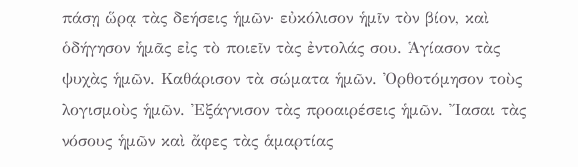πάσῃ ὥρᾳ τὰς δεήσεις ἡμῶν· εὐκόλισον ἡμῖν τὸν βίον, καὶ ὁδήγησον ἡμᾶς εἰς τὸ ποιεῖν τὰς ἐντολάς σου. Ἁγίασον τὰς ψυχὰς ἡμῶν. Καθάρισον τὰ σώματα ἡμῶν. Ὀρθοτόμησον τοὺς λογισμοὺς ἡμῶν. Ἐξάγνισον τὰς προαιρέσεις ἡμῶν. Ἴασαι τὰς νόσους ἡμῶν καὶ ἄφες τὰς ἁμαρτίας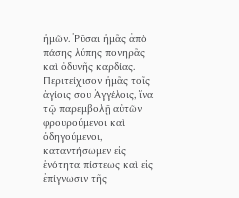ἡμῶν. Ῥῦσαι ἡμᾶς ἀπὸ πάσης λύπης πονηρᾶς καὶ ὀδυνῆς καρδίας. Περιτείχισον ἡμᾶς τοῖς ἁγίοις σου Ἀγγέλοις, ἵνα τῷ παρεμβολῇ αὐτῶν φρουρούμενοι καὶ ὁδηγούμενοι, καταντήσωμεν εἰς ἑνότητα πίστεως καὶ εἰς ἐπίγνωσιν τῆς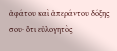ἀφάτου καὶ ἀπεράντου δόξης σου· ὅτι εὐλογητὸς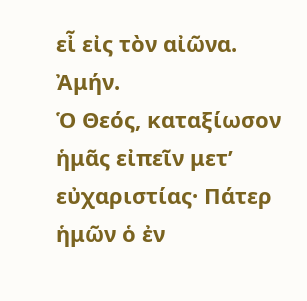εἶ εἰς τὸν αἰῶνα. Ἀμήν.
Ὁ Θεός, καταξίωσον ἡμᾶς εἰπεῖν μετ’ εὐχαριστίας· Πάτερ ἡμῶν ὁ ἐν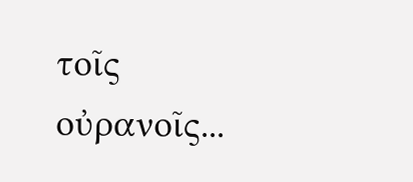τοῖς οὐρανοῖς...